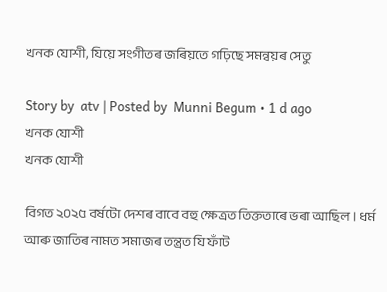খনক যোশী, যিয়ে সংগীতৰ জৰিয়তে গঢ়িছে সমন্বয়ৰ সেতু

Story by  atv | Posted by  Munni Begum • 1 d ago
খনক যোশী
খনক যোশী

বিগত ২০২৫ বৰ্ষটো দেশৰ বাবে বহু ক্ষেত্ৰত তিক্ততাৰে ভৰা আছিল। ধৰ্ম আৰু জাতিৰ নামত সমাজৰ তন্ত্ৰত যি ফাঁট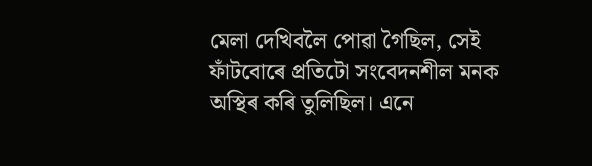মেলা দেখিবলৈ পোৱা গৈছিল, সেই ফাঁটবোৰে প্ৰতিটো সংবেদনশীল মনক অস্থিৰ কৰি তুলিছিল। এনে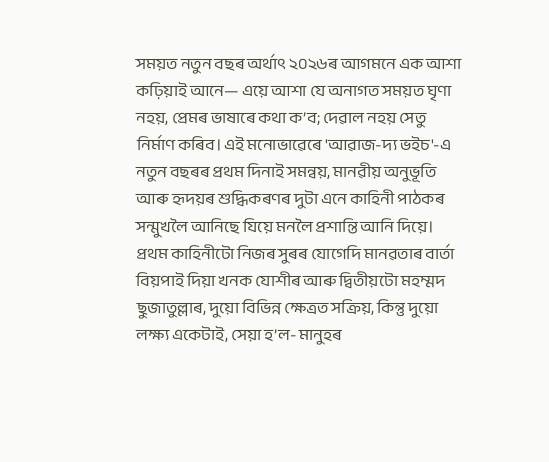সময়ত নতুন বছৰ অৰ্থাৎ ২০২৬ৰ আগমনে এক আশা কঢ়িয়াই আনে— এয়ে আশা যে অনাগত সময়ত ঘৃণা নহয়, প্ৰেমৰ ভাষাৰে কথা ক’ব; দেৱাল নহয় সেতু নিৰ্মাণ কৰিব। এই মনোভাৱেৰে 'আৱাজ-দ্য ভইচ'-এ নতুন বছৰৰ প্ৰথম দিনাই সমন্বয়, মানৱীয় অনুভূতি আৰু হৃদয়ৰ শুদ্ধিকৰণৰ দুটা এনে কাহিনী পাঠকৰ সন্মুখলৈ আনিছে যিয়ে মনলৈ প্ৰশান্তি আনি দিয়ে। প্ৰথম কাহিনীটো নিজৰ সুৰৰ যোগেদি মানৱতাৰ বাৰ্তা বিয়পাই দিয়া খনক যোশীৰ আৰু দ্বিতীয়টো মহম্মদ ছুজাতুল্লাৰ, দুয়ো বিভিন্ন ক্ষেত্ৰত সক্ৰিয়, কিন্তু দুয়ো লক্ষ্য একেটাই, সেয়া হ’ল- মানুহৰ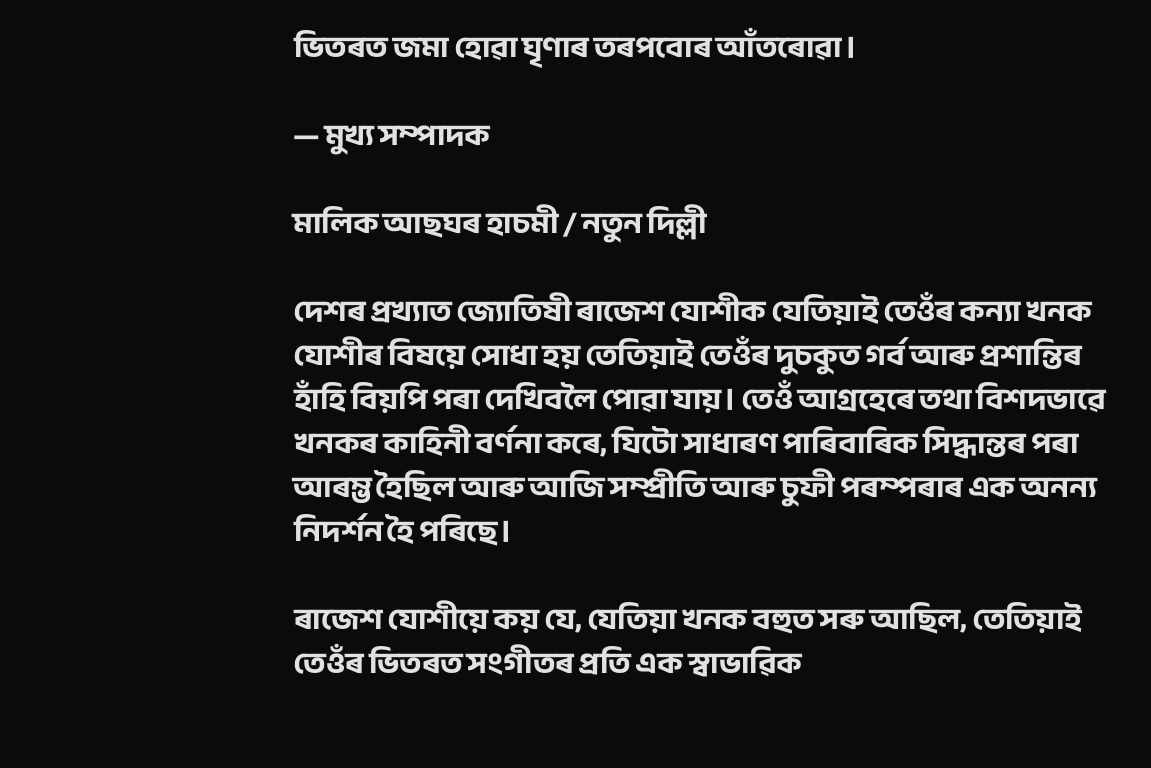ভিতৰত জমা হোৱা ঘৃণাৰ তৰপবোৰ আঁতৰোৱা।

— মুখ্য সম্পাদক

মালিক আছঘৰ হাচমী / নতুন দিল্লী

দেশৰ প্ৰখ্যাত জ্যোতিষী ৰাজেশ যোশীক যেতিয়াই তেওঁৰ কন্যা খনক যোশীৰ বিষয়ে সোধা হয় তেতিয়াই তেওঁৰ দুচকুত গৰ্ব আৰু প্ৰশান্তিৰ হাঁহি বিয়পি পৰা দেখিবলৈ পোৱা যায়। তেওঁ আগ্ৰহেৰে তথা বিশদভাৱে খনকৰ কাহিনী বৰ্ণনা কৰে, যিটো সাধাৰণ পাৰিবাৰিক সিদ্ধান্তৰ পৰা আৰম্ভ হৈছিল আৰু আজি সম্প্ৰীতি আৰু চুফী পৰম্পৰাৰ এক অনন্য নিদৰ্শন হৈ পৰিছে।

ৰাজেশ যোশীয়ে কয় যে, যেতিয়া খনক বহুত সৰু আছিল, তেতিয়াই তেওঁৰ ভিতৰত সংগীতৰ প্ৰতি এক স্বাভাৱিক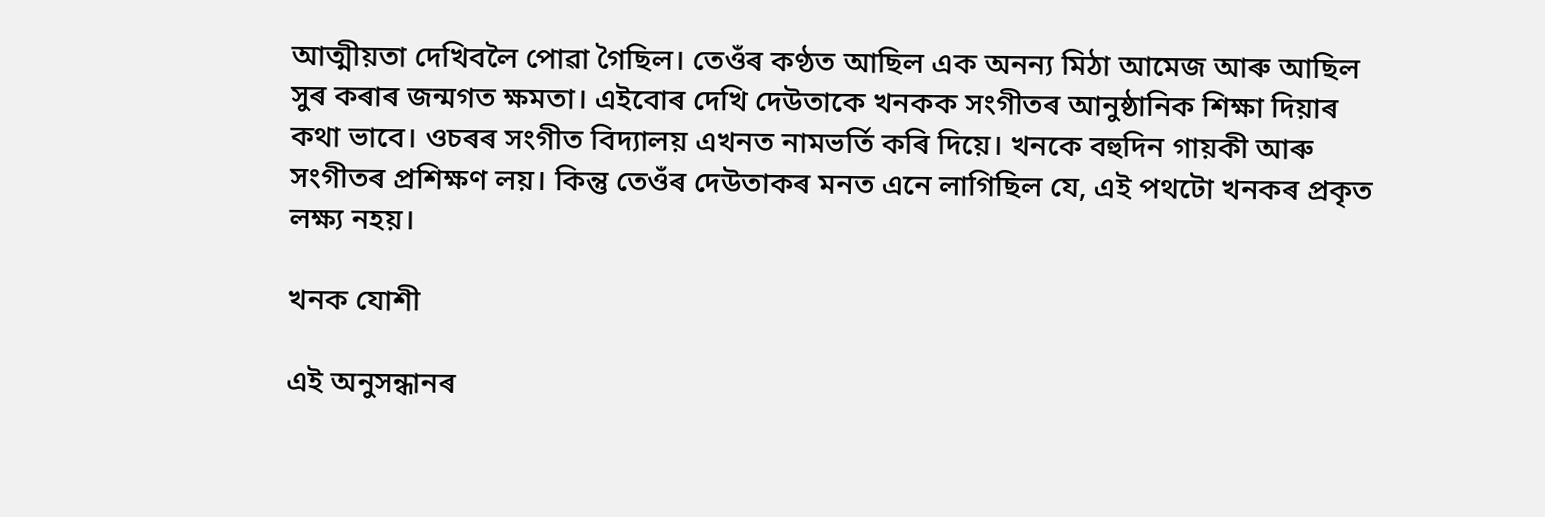আত্মীয়তা দেখিবলৈ পোৱা গৈছিল। তেওঁৰ কণ্ঠত আছিল এক অনন্য মিঠা আমেজ আৰু আছিল সুৰ কৰাৰ জন্মগত ক্ষমতা। এইবোৰ দেখি দেউতাকে খনকক সংগীতৰ আনুষ্ঠানিক শিক্ষা দিয়াৰ কথা ভাবে। ওচৰৰ সংগীত বিদ্যালয় এখনত নামভৰ্তি কৰি দিয়ে। খনকে বহুদিন গায়কী আৰু সংগীতৰ প্ৰশিক্ষণ লয়। কিন্তু তেওঁৰ দেউতাকৰ মনত এনে লাগিছিল যে, এই পথটো খনকৰ প্ৰকৃত লক্ষ্য নহয়।

খনক যোশী

এই অনুসন্ধানৰ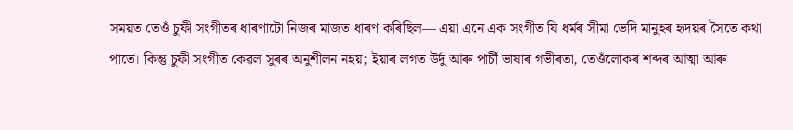সময়ত তেওঁ চুফী সংগীতৰ ধাৰণাটো নিজৰ মাজত ধাৰণ কৰিছিল— এয়া এনে এক সংগীত যি ধৰ্মৰ সীমা ভেদি মানুহৰ হৃদয়ৰ সৈতে কথা পাতে। কিন্তু চুফী সংগীত কেৱল সুৰৰ অনুশীলন নহয়; ইয়াৰ লগত উৰ্দু আৰু পাৰ্চী ভাষাৰ গভীৰতা, তেওঁলোকৰ শব্দৰ আত্মা আৰু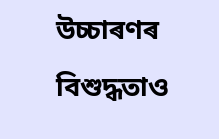উচ্চাৰণৰ বিশুদ্ধতাও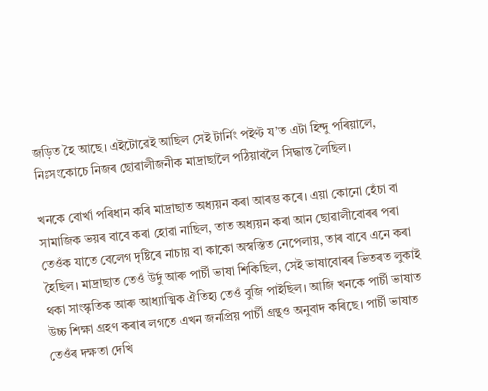জড়িত হৈ আছে। এইটোৱেই আছিল সেই টাৰ্নিং পইণ্ট য’ত এটা হিন্দু পৰিয়ালে, নিঃসংকোচে নিজৰ ছোৱালীজনীক মাদ্ৰাছালৈ পঠিয়াবলৈ সিদ্ধান্ত লৈছিল।

খনকে বোৰ্খা পৰিধান কৰি মাদ্ৰাছাত অধ্যয়ন কৰা আৰম্ভ কৰে। এয়া কোনো হেঁচা বা সামাজিক ভয়ৰ বাবে কৰা হোৱা নাছিল, তাত অধ্যয়ন কৰা আন ছোৱালীবোৰৰ পৰা তেওঁক যাতে বেলেগ দৃষ্টিৰে নাচায় বা কাকো অস্বস্তিত নেপেলায়, তাৰ বাবে এনে কৰা হৈছিল। মাদ্ৰাছাত তেওঁ উৰ্দু আৰু পাৰ্চী ভাষা শিকিছিল, সেই ভাষাবোৰৰ ভিতৰত লুকাই থকা সাংস্কৃতিক আৰু আধ্যাত্মিক ঐতিহ্য তেওঁ বুজি পাইছিল। আজি খনকে পাৰ্চী ভাষাত উচ্চ শিক্ষা গ্ৰহণ কৰাৰ লগতে এখন জনপ্ৰিয় পাৰ্চী গ্ৰন্থও অনুবাদ কৰিছে। পাৰ্চী ভাষাত তেওঁৰ দক্ষতা দেখি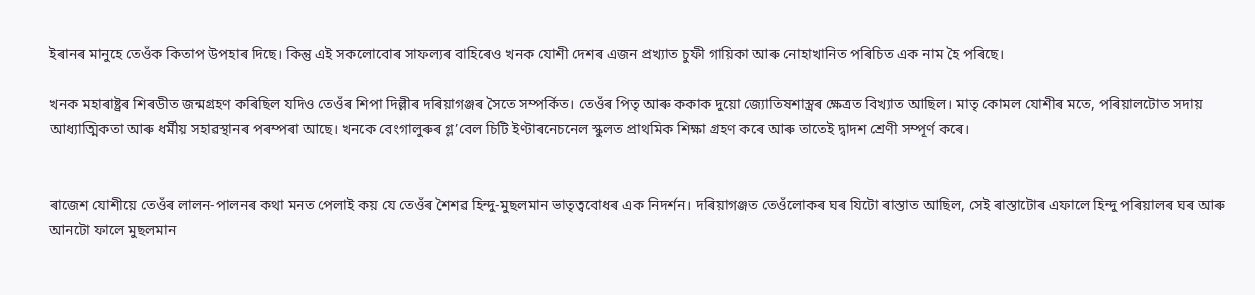ইৰানৰ মানুহে তেওঁক কিতাপ উপহাৰ দিছে। কিন্তু এই সকলোবোৰ সাফল্যৰ বাহিৰেও খনক যোশী দেশৰ এজন প্ৰখ্যাত চুফী গায়িকা আৰু নোহাখানিত পৰিচিত এক নাম হৈ পৰিছে।

খনক মহাৰাষ্ট্ৰৰ শিৰডীত জন্মগ্ৰহণ কৰিছিল যদিও তেওঁৰ শিপা দিল্লীৰ দৰিয়াগঞ্জৰ সৈতে সম্পৰ্কিত। তেওঁৰ পিতৃ আৰু ককাক দুয়ো জ্যোতিষশাস্ত্ৰৰ ক্ষেত্ৰত বিখ্যাত আছিল। মাতৃ কোমল যোশীৰ মতে, পৰিয়ালটোত সদায় আধ্যাত্মিকতা আৰু ধৰ্মীয় সহাৱস্থানৰ পৰম্পৰা আছে। খনকে বেংগালুৰুৰ গ্ল’বেল চিটি ইণ্টাৰনেচনেল স্কুলত প্ৰাথমিক শিক্ষা গ্ৰহণ কৰে আৰু তাতেই দ্বাদশ শ্ৰেণী সম্পূৰ্ণ কৰে।


ৰাজেশ যোশীয়ে তেওঁৰ লালন-পালনৰ কথা মনত পেলাই কয় যে তেওঁৰ শৈশৱ হিন্দু-মুছলমান ভাতৃত্ববোধৰ এক নিদৰ্শন। দৰিয়াগঞ্জত তেওঁলোকৰ ঘৰ যিটো ৰাস্তাত আছিল, সেই ৰাস্তাটোৰ এফালে হিন্দু পৰিয়ালৰ ঘৰ আৰু আনটো ফালে মুছলমান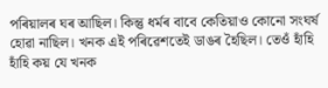পৰিয়ালৰ ঘৰ আছিল। কিন্তু ধৰ্মৰ বাবে কেতিয়াও কোনো সংঘৰ্ষ হোৱা নাছিল। খনক এই পৰিৱেশতেই ডাঙৰ হৈছিল। তেওঁ হাঁহি হাঁহি কয় যে খনক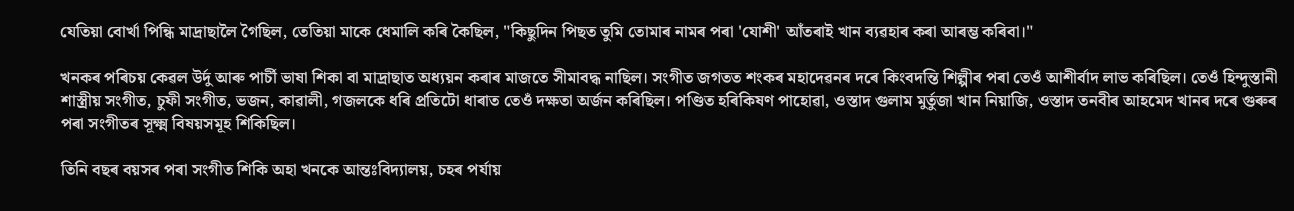যেতিয়া বোৰ্খা পিন্ধি মাদ্ৰাছালৈ গৈছিল, তেতিয়া মাকে ধেমালি কৰি কৈছিল, "কিছুদিন পিছত তুমি তোমাৰ নামৰ পৰা 'যোশী' আঁতৰাই খান ব্যৱহাৰ কৰা আৰম্ভ কৰিবা।"

খনকৰ পৰিচয় কেৱল উৰ্দু আৰু পাৰ্চী ভাষা শিকা বা মাদ্ৰাছাত অধ্যয়ন কৰাৰ মাজতে সীমাবদ্ধ নাছিল। সংগীত জগতত শংকৰ মহাদেৱনৰ দৰে কিংবদন্তি শিল্পীৰ পৰা তেওঁ আশীৰ্বাদ লাভ কৰিছিল। তেওঁ হিন্দুস্তানী শাস্ত্ৰীয় সংগীত, চুফী সংগীত, ভজন, কাৱালী, গজলকে ধৰি প্ৰতিটো ধাৰাত তেওঁ দক্ষতা অৰ্জন কৰিছিল। পণ্ডিত হৰিকিষণ পাহোৱা, ওস্তাদ গুলাম মুৰ্তুজা খান নিয়াজি, ওস্তাদ তনবীৰ আহমেদ খানৰ দৰে গুৰুৰ পৰা সংগীতৰ সূক্ষ্ম বিষয়সমূহ শিকিছিল।

তিনি বছৰ বয়সৰ পৰা সংগীত শিকি অহা খনকে আন্তঃবিদ্যালয়, চহৰ পৰ্যায়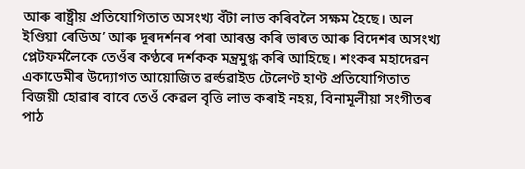আৰু ৰাষ্ট্ৰীয় প্ৰতিযোগিতাত অসংখ্য বঁটা লাভ কৰিবলৈ সক্ষম হৈছে। অল ইণ্ডিয়া ৰেডিঅ’ আৰু দূৰদৰ্শনৰ পৰা আৰম্ভ কৰি ভাৰত আৰু বিদেশৰ অসংখ্য প্লেটফৰ্মলৈকে তেওঁৰ কণ্ঠৰে দৰ্শকক মন্ত্ৰমুগ্ধ কৰি আহিছে। শংকৰ মহাদেৱন একাডেমীৰ উদ্যোগত আয়োজিত ৱৰ্ল্ডৱাইড টেলেণ্ট হাণ্ট প্ৰতিযোগিতাত বিজয়ী হোৱাৰ বাবে তেওঁ কেৱল বৃত্তি লাভ কৰাই নহয়, বিনামূলীয়া সংগীতৰ পাঠ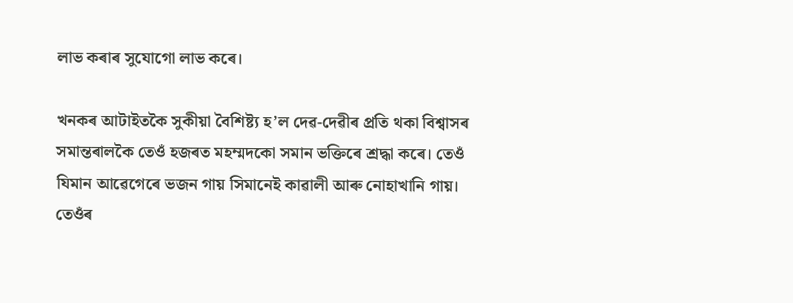লাভ কৰাৰ সুযোগো লাভ কৰে।

খনকৰ আটাইতকৈ সুকীয়া বৈশিষ্ট্য হ’ল দেৱ-দেৱীৰ প্ৰতি থকা বিশ্বাসৰ সমান্তৰালকৈ তেওঁ হজৰত মহম্মদকো সমান ভক্তিৰে শ্ৰদ্ধা কৰে। তেওঁ যিমান আৱেগেৰে ভজন গায় সিমানেই কাৱালী আৰু নোহাখানি গায়। তেওঁৰ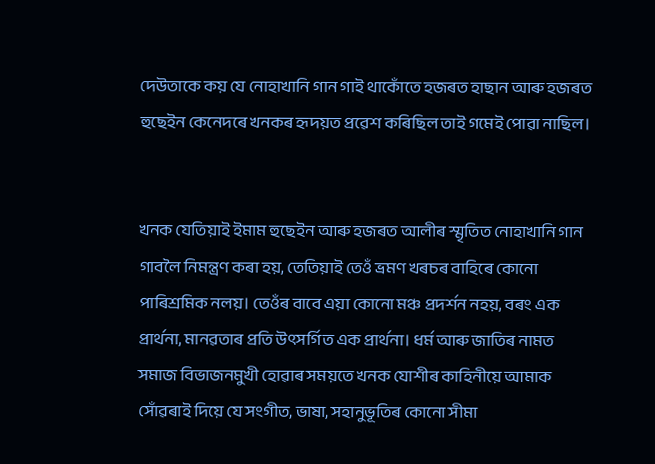দেউতাকে কয় যে নোহাখানি গান গাই থাকোঁতে হজৰত হাছান আৰু হজৰত হুছেইন কেনেদৰে খনকৰ হৃদয়ত প্ৰৱেশ কৰিছিল তাই গমেই পোৱা নাছিল।


খনক যেতিয়াই ইমাম হুছেইন আৰু হজৰত আলীৰ স্মৃতিত নোহাখানি গান গাবলৈ নিমন্ত্ৰণ কৰা হয়, তেতিয়াই তেওঁ ভ্ৰমণ খৰচৰ বাহিৰে কোনো পাৰিশ্ৰমিক নলয়। তেওঁৰ বাবে এয়া কোনো মঞ্চ প্ৰদৰ্শন নহয়, বৰং এক প্ৰাৰ্থনা, মানৱতাৰ প্ৰতি উৎসৰ্গিত এক প্ৰাৰ্থনা। ধৰ্ম আৰু জাতিৰ নামত সমাজ বিভাজনমুখী হোৱাৰ সময়তে খনক যোশীৰ কাহিনীয়ে আমাক সোঁৱৰাই দিয়ে যে সংগীত, ভাষা, সহানুভূতিৰ কোনো সীমা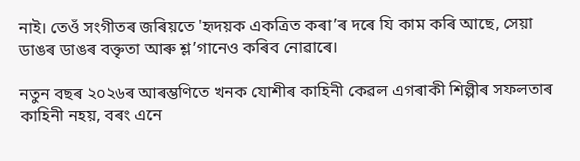নাই। তেওঁ সংগীতৰ জৰিয়তে 'হৃদয়ক একত্ৰিত কৰা’ৰ দৰে যি কাম কৰি আছে, সেয়া ডাঙৰ ডাঙৰ বক্তৃতা আৰু শ্ল’গানেও কৰিব নোৱাৰে।

নতুন বছৰ ২০২৬ৰ আৰম্ভণিতে খনক যোশীৰ কাহিনী কেৱল এগৰাকী শিল্পীৰ সফলতাৰ কাহিনী নহয়, বৰং এনে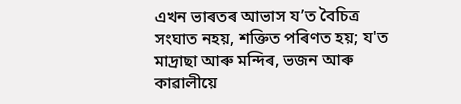এখন ভাৰতৰ আভাস য’ত বৈচিত্ৰ সংঘাত নহয়, শক্তিত পৰিণত হয়; য'ত মাদ্ৰাছা আৰু মন্দিৰ, ভজন আৰু কাৱালীয়ে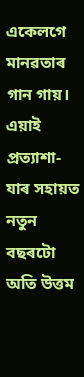একেলগে মানৱতাৰ গান গায়। এয়াই প্ৰত্যাশা- যাৰ সহায়ত নতুন বছৰটো অতি উত্তম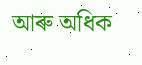আৰু অধিক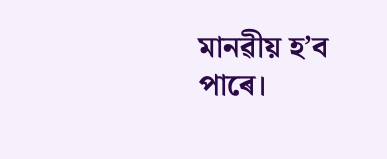মানৱীয় হ’ব পাৰে।